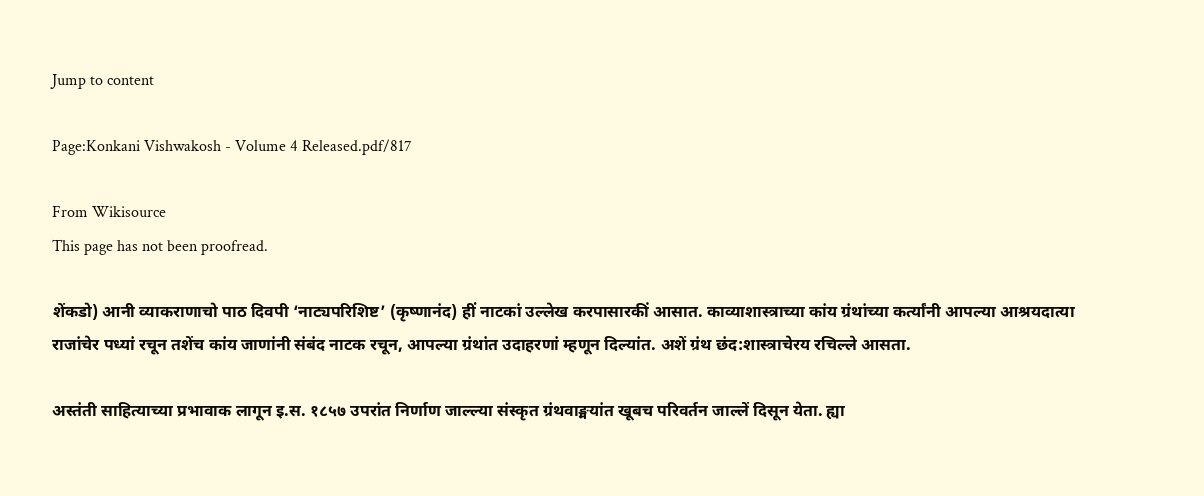Jump to content

Page:Konkani Vishwakosh - Volume 4 Released.pdf/817

From Wikisource
This page has not been proofread.

शेंकडो) आनी व्याकराणाचो पाठ दिवपी ‘नाट्यपरिशिष्ट’ (कृष्णानंद) हीं नाटकां उल्लेख करपासारकीं आसात. काव्याशास्त्राच्या कांय ग्रंथांच्या कर्त्यांनी आपल्या आश्रयदात्या राजांचेर पध्यां रचून तशेंच कांय जाणांनी संबंद नाटक रचून, आपल्या ग्रंथांत उदाहरणां म्हणून दिल्यांत. अशें ग्रंथ छंद:शास्त्राचेरय रचिल्ले आसता.

अस्तंती साहित्याच्या प्रभावाक लागून इ.स. १८५७ उपरांत निर्णाण जाल्ल्या संस्कृत ग्रंथवाङ्मयांत खूबच परिवर्तन जाल्लें दिसून येता. ह्या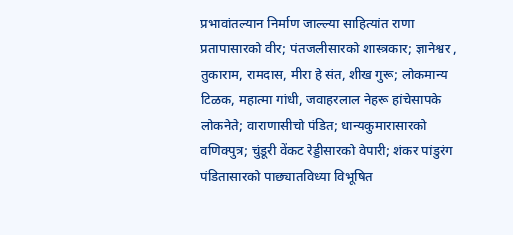प्रभावांतल्यान निर्माण जाल्ल्या साहित्यांत राणा प्रतापासारको वीर; पंतजलीसारको शास्त्रकार; ज्ञानेश्वर , तुकाराम, रामदास, मीरा हे संत, शीख गुरू; लोकमान्य टिळक, महात्मा गांधी, जवाहरलाल नेहरू हांचेसापके लोकनेते; वाराणासीचो पंडित; धान्यकुमारासारको वणिक्पुत्र; चुंडूरी वेंकट रेड्डीसारको वेपारी; शंकर पांडुरंग पंडितासारको पाछ्यातविध्या विभूषित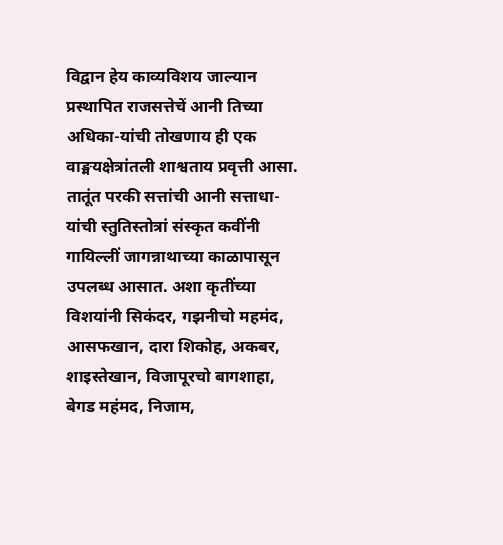विद्वान हेय काव्यविशय जाल्यान प्रस्थापित राजसत्तेचें आनी तिच्या अधिका-यांची तोखणाय ही एक वाङ्मयक्षेत्रांतली शाश्वताय प्रवृत्ती आसा. तातूंत परकी सत्तांची आनी सत्ताधा-यांची स्तुतिस्तोत्रां संस्कृत कवींनी गायिल्लीं जागन्नाथाच्या काळापासून उपलब्ध आसात. अशा कृतींच्या विशयांनी सिकंदर, गझनीचो महमंद, आसफखान, दारा शिकोह, अकबर, शाइस्तेखान, विजापूरचो बागशाहा, बेगड महंमद, निजाम,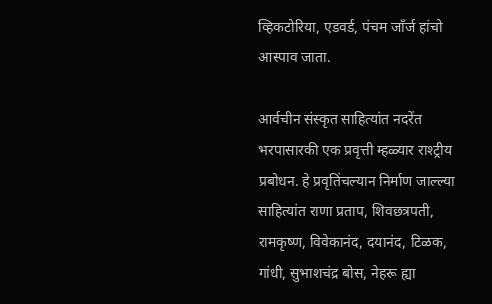व्हिकटोरिया, एडवर्ड, पंचम जाँर्ज हांचो आस्पाव जाता.

आर्वचीन संस्कृत साहित्यांत नदरेंत भरपासारकी एक प्रवृत्ती म्हळ्यार राश्ट्रीय प्रबोधन. हे प्रवृतिंचल्यान निर्माण जाल्ल्या साहित्यांत राणा प्रताप, शिवछत्रपती, रामकृष्ण, विवेकानंद, दयानंद, टिळक, गांधी, सुभाशचंद्र बोस, नेहरू ह्या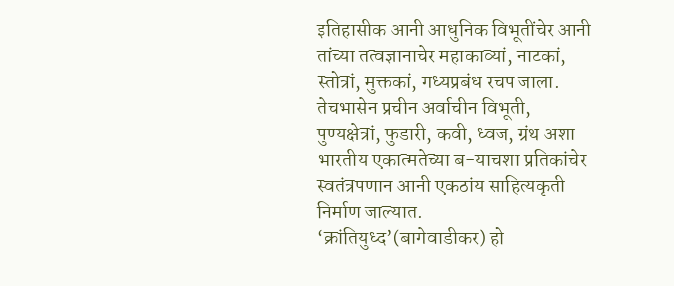इतिहासीक आनी आधुनिक विभूतींचेर आनी तांच्या तत्वज्ञानाचेर महाकाव्यां, नाटकां, स्तोत्रां, मुक्तकां, गध्यप्रबंध रचप जाला. तेचभासेन प्रचीन अर्वाचीन विभूती, पुण्यक्षेत्रां, फुडारी, कवी, ध्वज, ग्रंथ अशा भारतीय एकात्मतेच्या ब-याचशा प्रतिकांचेर स्वतंत्रपणान आनी एकठांय साहित्यकृती निर्माण जाल्यात. ‘क्रांतियुध्द’(बागेवाडीकर) हो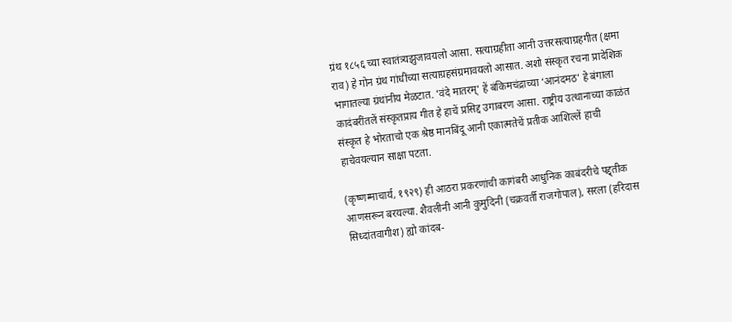ग्रंथ १८५६ च्या स्वातंत्र्यझुजावयलो आसा. सत्याग्रहीता आनी उत्तरसत्याग्रहगीत (क्षमा राव) हे गोन ग्रंथ गांधींच्या सत्याग्रहसंग्रमावयलो आसात. अशो संस्कृत रचना प्रादेशिक भागातल्या ग्रंथांनीय मेळटात. ‘वंदे मातरम्’ हें बंकिमचंद्राच्या ‘आनंदमठ’ हे बंगाला कादंबरींतलें संस्कृतप्राय गीत हे हाचें प्रसिद्द उगाबरण आसा. राष्ट्रीय उत्थानाच्या काळंत संस्कृत हे भोरताचो एक श्रेष्ठ मानबिंदू आनी एकात्मतेचें प्रतीक आशिल्लें हाची हाचेवयल्यान साक्षा पटता.

(कृष्णम्माचार्य, १९२९) ही आठरा प्रकरणांची कागंबरी आधुनिक काबंदरीचे पद्द्तीक आणसरून बरयल्या. शैवलीनी आनी कुमुदिनी (चक्रवर्ती राजगोपाल), सरला (हरिदास सिध्दांतवागीश) ह्यो कांदब-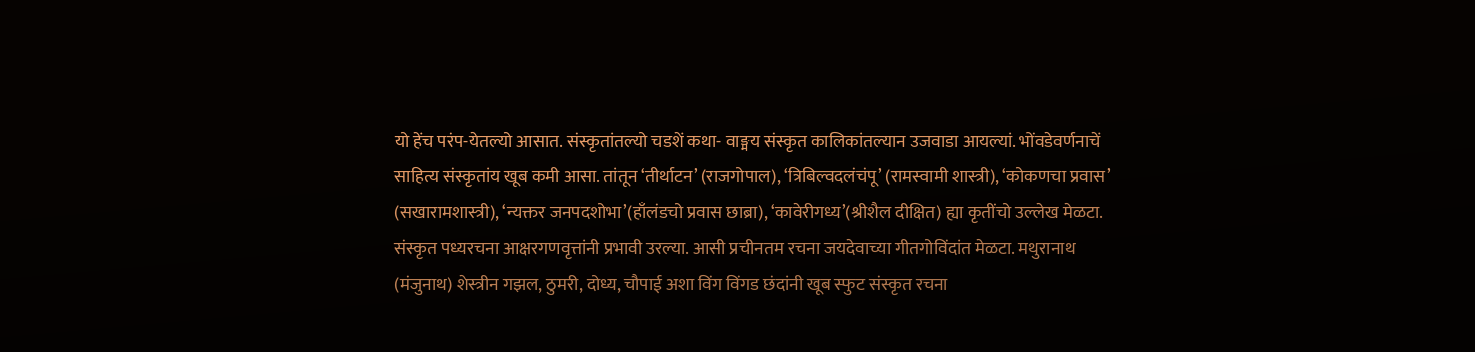यो हेंच परंप-येतल्यो आसात. संस्कृतांतल्यो चडशें कथा- वाङ्मय संस्कृत कालिकांतल्यान उजवाडा आयल्यां. भोंवडेवर्णनाचें साहित्य संस्कृतांय खूब कमी आसा. तांतून ‘तीर्थाटन’ (राजगोपाल), ‘त्रिबिल्वदलंचंपू’ (रामस्वामी शास्त्री), ‘कोकणचा प्रवास’ (सखारामशास्त्री), ‘न्यक्तर जनपदशोभा’(हाँलंडचो प्रवास छाब्रा), ‘कावेरीगध्य’(श्रीशैल दीक्षित) ह्या कृतींचो उल्लेख मेळटा. संस्कृत पध्यरचना आक्षरगणवृत्तांनी प्रभावी उरल्या. आसी प्रचीनतम रचना जयदेवाच्या गीतगोविंदांत मेळटा. मथुरानाथ (मंजुनाथ) शेस्त्रीन गझल, ठुमरी, दोध्य, चौपाई अशा विंग विंगड छंदांनी खूब स्फुट संस्कृत रचना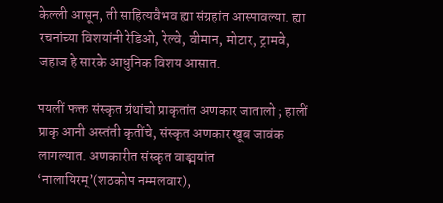केल्ली आसून, ती साहित्यवैभव ह्या संग्रहांत आस्पावल्या. ह्या रचनांच्या विशयांनी रेडिओ, रेल्वे, वीमान, मोटार, ट्रामवे, जहाज हे सारके आधुनिक विशय आसात.

पयलीं फक्त संस्कृत ग्रंथांचो प्राकृतांत अणकार जातालो ; हालीं प्राकृ आनी अस्तंती कृतींचे, संस्कृत अणकार खूब जावंक लागल्यात. अणकारीत संस्कृत वाङ्मयांत ‘नालायिरम्’(शठकोप नम्मलवार),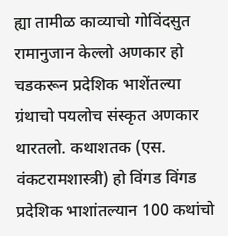ह्या तामीळ काव्याचो गोविंदसुत रामानुजान केल्लो अणकार हो चडकरून प्रदेशिक भाशेंतल्या ग्रंथाचो पयलोच संस्कृत अणकार थारतलो. कथाशतक (एस. वंकटरामशास्त्री) हो विंगड विंगड प्रदेशिक भाशांतल्यान 100 कथांचो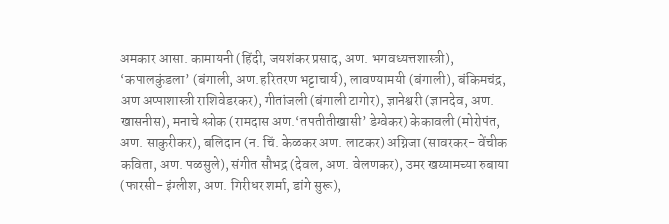अमकार आसा. कामायनी (हिंदी, जयशंकर प्रसाद, अण. भगवध्यत्तशास्त्री), ‘कपालकुंडला’ (बंगाली, अण.हरितरण भट्टाचार्य), लावण्यामयी (बंगाली), बंकिमचंद्र, अण अप्पाशास्त्री राशिवेडरकर), गीतांजली (बंगाली टागोर), ज्ञानेश्वरी (ज्ञानदेव, अण. खासनीस), मनाचे श्लोक (रामदास अण.‘तपतीतीखासी’ डेग्वेकर) केकावली (मोरोपंत, अण. साकुरीकर), बलिदान (न. चिं. केळकर अण. लाटकर) अग्निजा (सावरकर- वेंचीक कविता, अण. पळसुले), संगीत सौभद्र (देवल, अण. वेलणकर), उमर खय्यामच्या रुबाया (फारसी- इंग्लीश, अण. गिरीधर शर्मा, डांगे सुरू),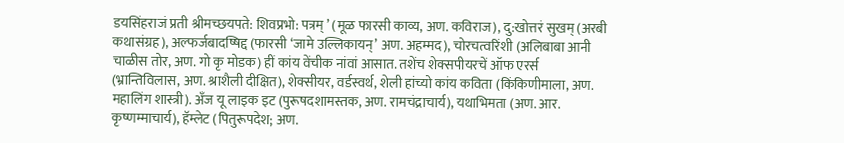डयसिंहराजं प्रती श्रीमच्छयपते: शिवप्रभो: पत्रम् ’ (मूळ फारसी काव्य, अण. कविराज), दु:खोत्तरं सुखम् (अरबी कथासंग्रह), अल्फर्जबादष्षिद्द (फारसी ‘जामे उल्लिकायन्’ अण. अहम्मद), चोरचत्वरिंशी (अलिबाबा आनी चाळीस तोर, अण. गो कृ मोडक) हीं कांय वेंचीक नांवां आसात. तशेंच शेक्सपीयरचें ऑफ एरर्स (भ्रान्तिविलास, अण. श्राशैली दीक्षित), शेक्सीयर, वर्डस्वर्थ, शेली हांच्यो कांय कविता (किंकिणीमाला, अण. महालिंग शास्त्री). अँज यू लाइक इट (पुरूषदशामस्तक, अण. रामचंद्राचार्य), यथाभिमता (अण. आर. कृष्णम्माचार्य), हॅम्लेट (पितुरूपदेश; अण.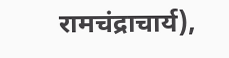रामचंद्राचार्य),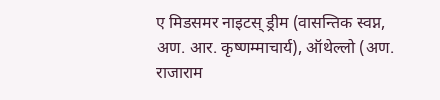ए मिडसमर नाइटस् ड्रीम (वासन्तिक स्वप्न, अण. आर. कृष्णम्माचार्य), ऑथेल्लो (अण. राजाराम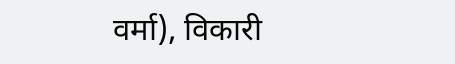वर्मा), विकारी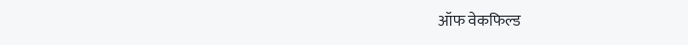ऑफ वेकफिल्ड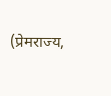(प्रेमराज्य,